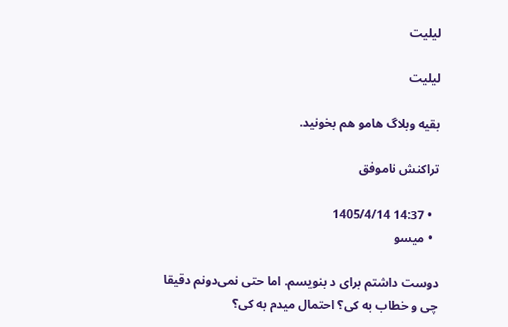لیلیت

لیلیت

بقیه وبلاگ هامو هم بخونید.

تراکنش ناموفق

  • 14:37 1405/4/14
  • میسو

دوست داشتم برای د بنویسم. اما حتی نمی‌دونم دقیقا چی و خطاب به کی؟ احتمال میدم به کی؟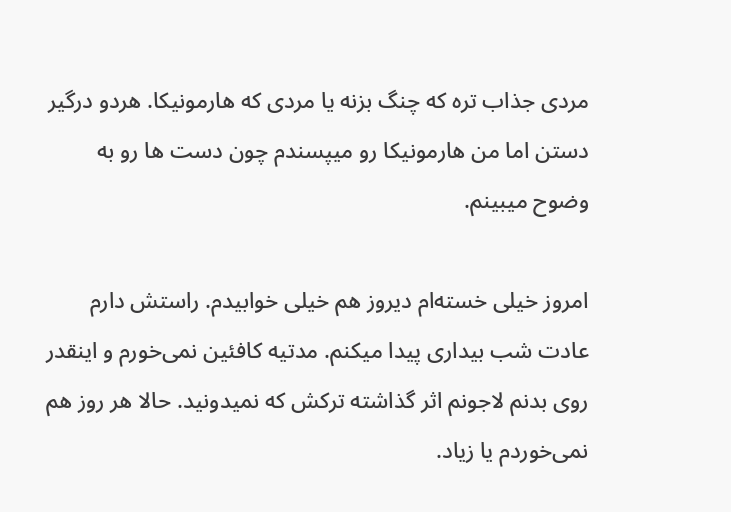مردی جذاب تره که چنگ بزنه یا مردی که هارمونیکا. هردو درگیر دستن اما من هارمونیکا رو میپسندم چون دست ها رو به وضوح میبینم.

امروز خیلی خسته‌ام دیروز هم خیلی خوابیدم. راستش دارم عادت شب بیداری پیدا میکنم. مدتیه کافئین نمی‌خورم و اینقدر روی بدنم لاجونم اثر گذاشته ترکش که نمیدونید. حالا هر روز هم نمی‌خوردم یا زیاد.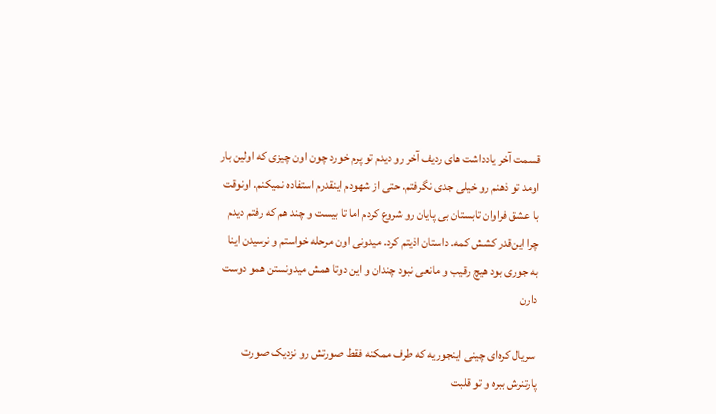قسمت آخر یادداشت های ردیف آخر رو دیدم تو پرم خورد چون اون چیزی که اولین بار اومد تو ذهنم رو خیلی جدی نگرفتم. حتی از شهودم اینقدرم استفاده نمیکنم. اونوقت با عشق فراوان تابستان بی پایان رو شروع کردم اما تا بیست و چند هم که رفتم دیدم چرا این‌قدر کشش کمه. داستان اذیتم کرد. میدونی اون مرحله خواستم و نرسیدن اینا به جوری بود هیچ رقیب و مانعی نبود چندان و این دوتا همش میدونستن همو دوست دارن

 سریال کره‌ای چینی اینجوریه که طرف ممکنه فقط صورتش رو نزدیک صورت پارتنرش ببره و تو قلبت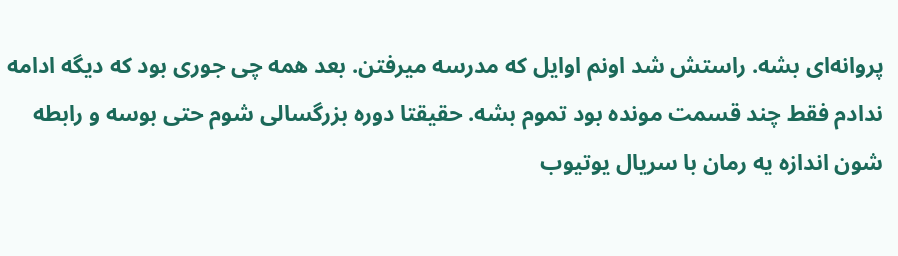پروانه‌ای بشه. راستش شد اونم اوایل که مدرسه میرفتن. بعد همه چی جوری بود که دیگه ادامه ندادم فقط چند قسمت مونده بود تموم بشه. حقیقتا دوره بزرگسالی شوم حتی بوسه و رابطه شون اندازه یه رمان با سریال یوتیوب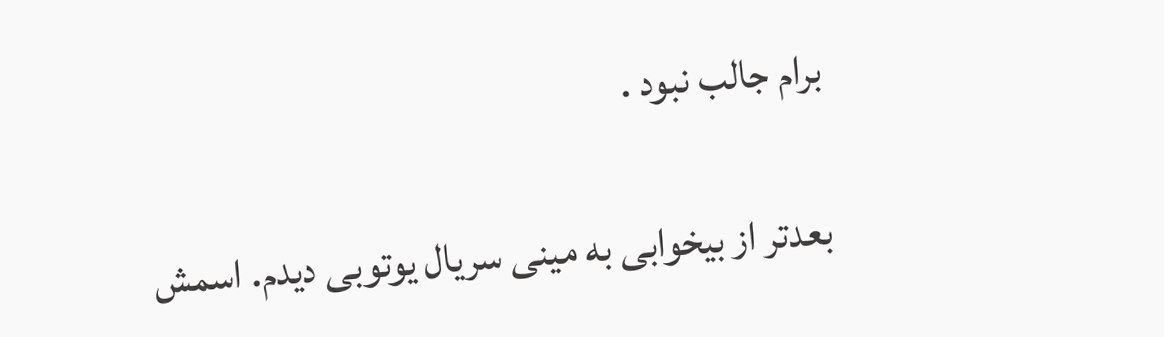برام جالب نبود .

بعدتر از بیخوابی به مینی سریال یوتوبی دیدم. اسمش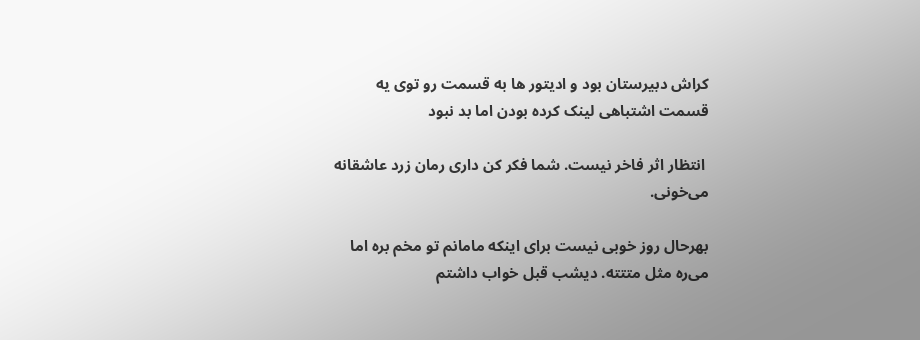کراش دبیرستان بود و ادیتور ها به قسمت رو توی یه قسمت اشتباهی لینک کرده بودن اما بد نبود

 انتظار اثر فاخر نیست. شما فکر کن داری رمان زرد عاشقانه می‌خونی.

بهرحال روز خوبی نیست برای اینکه مامانم تو مخم بره اما می‌ره مثل متتته. دیشب قبل خواب داشتم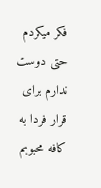فکر میکردم حتی دوست ندارم برای قرار فردا به کافه محبوبم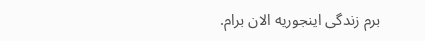برم زندگی اینجوریه الان برام.